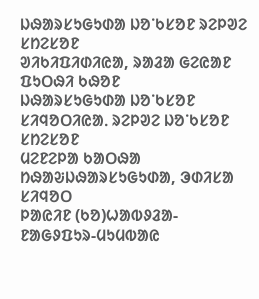ᱡᱷᱟᱨᱥᱩᱜᱩᱰᱟ ᱡᱚᱸᱠᱥᱚᱱ ᱨᱮᱞᱣᱮ ᱥᱴᱮᱥᱚᱱ
ᱣᱤᱠᱤᱯᱤᱰᱤᱭᱟ, ᱨᱟᱲᱟ ᱜᱮᱭᱟᱱ ᱯᱩᱛᱷᱤ ᱠᱷᱚᱱ
ᱡᱷᱟᱨᱥᱩᱜᱩᱰᱟ ᱡᱚᱸᱠᱥᱚᱱ
ᱥᱤᱧᱚᱛᱤᱭᱟᱹ ᱨᱮᱞᱣᱮ ᱡᱚᱸᱠᱥᱚᱱ ᱥᱴᱮᱥᱚᱱ
ᱢᱮᱱᱮᱞᱟ ᱠᱟᱛᱷᱟ
ᱴᱷᱟᱶᱡᱷᱟᱨᱥᱩᱜᱩᱰᱟ, ᱳᱰᱤᱥᱟ
ᱥᱤᱧᱚᱛ
ᱞᱟᱭᱤᱱ (ᱠᱚ)ᱦᱟᱵᱽᱲᱟ-ᱱᱟᱜᱽᱯᱩᱨ-ᱢᱩᱢᱵᱟᱭ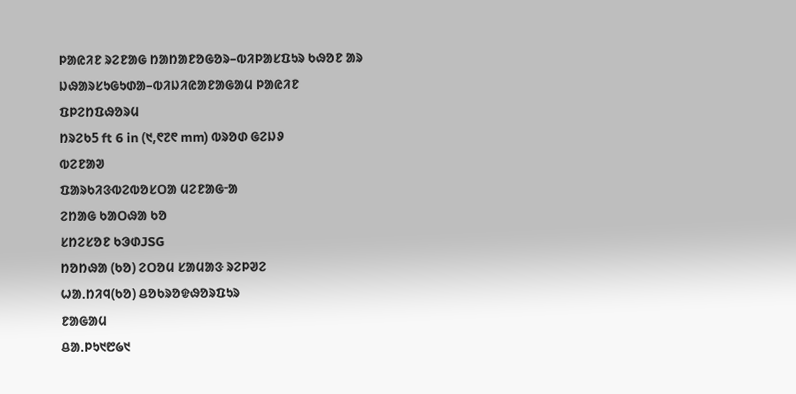ᱞᱟᱭᱤᱱ ᱨᱮᱱᱟᱜ ᱴᱟᱴᱟᱱᱚᱜᱚᱨ–ᱵᱤᱞᱟᱥᱯᱩᱨ ᱠᱷᱚᱱ ᱟᱨ ᱡᱷᱟᱨᱥᱩᱜᱩᱰᱟ–ᱵᱤᱡᱤᱭᱟᱱᱟᱜᱟᱢ ᱞᱟᱭᱤᱱ
ᱯᱞᱮᱴᱯᱷᱚᱨᱢ
ᱴᱨᱮᱠ5 ft 6 in (᱑,᱖᱗᱖ mm) ᱵᱨᱚᱰ ᱜᱮᱡᱽ
ᱵᱮᱱᱟᱣ
ᱯᱟᱨᱠᱤᱝᱵᱮᱵᱚᱥᱛᱟ ᱢᱮᱱᱟᱜᱼᱟ
ᱮᱴᱟᱜ ᱠᱟᱛᱷᱟ ᱠᱚ
ᱥᱴᱮᱥᱚᱱ ᱠᱳᱰJSG
ᱴᱚᱴᱷᱟ (ᱠᱚ) ᱮᱛᱚᱢ ᱥᱟᱢᱟᱝ ᱨᱮᱞᱣᱮ
ᱦᱟᱹᱴᱤᱧ(ᱠᱚ) ᱪᱚᱠᱨᱚᱫᱷᱚᱨᱯᱩᱨ
ᱱᱟᱜᱟᱢ
ᱪᱟᱹᱞᱩ᱑᱘᱙᱑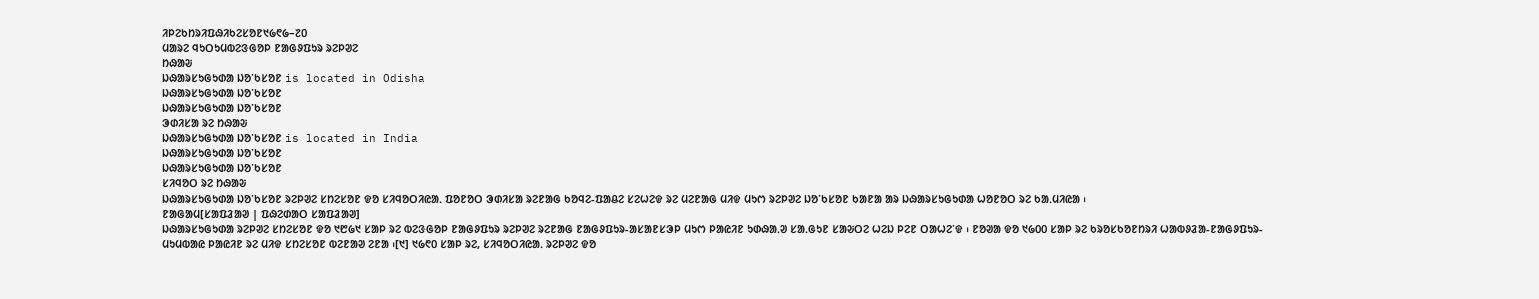ᱤᱞᱮᱠᱴᱨᱤᱯᱷᱤᱠᱮᱥᱚᱱ᱑᱙᱖᱙–᱗᱐
ᱢᱟᱨᱮ ᱧᱩᱛᱩᱢᱵᱮᱝᱜᱚᱞ ᱱᱟᱜᱽᱯᱩᱨ ᱨᱮᱞᱣᱮ
ᱴᱷᱟᱶ
ᱡᱷᱟᱨᱥᱩᱜᱩᱰᱟ ᱡᱚᱸᱠᱥᱚᱱ is located in Odisha
ᱡᱷᱟᱨᱥᱩᱜᱩᱰᱟ ᱡᱚᱸᱠᱥᱚᱱ
ᱡᱷᱟᱨᱥᱩᱜᱩᱰᱟ ᱡᱚᱸᱠᱥᱚᱱ
ᱳᱰᱤᱥᱟ ᱨᱮ ᱴᱷᱟᱶ
ᱡᱷᱟᱨᱥᱩᱜᱩᱰᱟ ᱡᱚᱸᱠᱥᱚᱱ is located in India
ᱡᱷᱟᱨᱥᱩᱜᱩᱰᱟ ᱡᱚᱸᱠᱥᱚᱱ
ᱡᱷᱟᱨᱥᱩᱜᱩᱰᱟ ᱡᱚᱸᱠᱥᱚᱱ
ᱥᱤᱧᱚᱛ ᱨᱮ ᱴᱷᱟᱶ
ᱡᱷᱟᱨᱥᱩᱜᱩᱰᱟ ᱡᱚᱸᱠᱥᱚᱱ ᱨᱮᱞᱣᱮ ᱥᱴᱮᱥᱚᱱ ᱫᱚ ᱥᱤᱧᱚᱛᱤᱭᱟᱹ ᱯᱚᱱᱚᱛ ᱳᱰᱤᱥᱟ ᱨᱮᱱᱟᱜ ᱠᱚᱧᱮ-ᱯᱟᱪᱮ ᱥᱮᱦᱮᱫ ᱨᱮ ᱢᱮᱱᱟᱜ ᱢᱤᱫ ᱢᱩᱬ ᱨᱮᱞᱣᱮ ᱡᱚᱸᱠᱥᱚᱱ ᱠᱟᱱᱟ ᱟᱨ ᱡᱷᱟᱨᱥᱩᱜᱩᱰᱟ ᱦᱚᱱᱚᱛ ᱨᱮ ᱠᱟᱹᱢᱤᱭᱟ ᱾
ᱱᱟᱜᱟᱢ[ᱥᱟᱯᱲᱟᱣ | ᱯᱷᱮᱰᱟᱛ ᱥᱟᱯᱲᱟᱣ]
ᱡᱷᱟᱨᱥᱩᱜᱩᱰᱟ ᱨᱮᱞᱣᱮ ᱥᱴᱮᱥᱚᱱ ᱫᱚ ᱑᱘᱙᱑ ᱥᱟᱞ ᱨᱮ ᱵᱮᱝᱜᱚᱞ ᱱᱟᱜᱽᱯᱩᱨ ᱨᱮᱞᱣᱮ ᱨᱮᱱᱟᱜ ᱱᱟᱜᱽᱯᱩᱨ-ᱟᱥᱟᱱᱥᱳᱞ ᱢᱩᱬ ᱞᱟᱭᱤᱱ ᱩᱰᱷᱟᱹᱣ ᱥᱟᱹᱜᱩᱱ ᱥᱟᱶᱛᱮ ᱦᱮᱡ ᱞᱮᱱ ᱛᱟᱦᱮᱸᱫ ᱾ ᱱᱚᱣᱟ ᱫᱚ ᱑᱙᱐᱐ ᱥᱟᱞ ᱨᱮ ᱠᱨᱚᱥᱠᱚᱱᱴᱨᱤ ᱦᱟᱵᱽᱲᱟ-ᱱᱟᱜᱽᱯᱩᱨ-ᱢᱩᱢᱵᱟᱭ ᱞᱟᱭᱤᱱ ᱨᱮ ᱢᱤᱫ ᱥᱴᱮᱥᱚᱱ ᱵᱮᱱᱟᱣ ᱮᱱᱟ ᱾[᱑] ᱑᱙᱖᱐ ᱥᱟᱞ ᱨᱮ, ᱥᱤᱧᱚᱛᱤᱭᱟᱹ ᱨᱮᱞᱣᱮ ᱫᱚ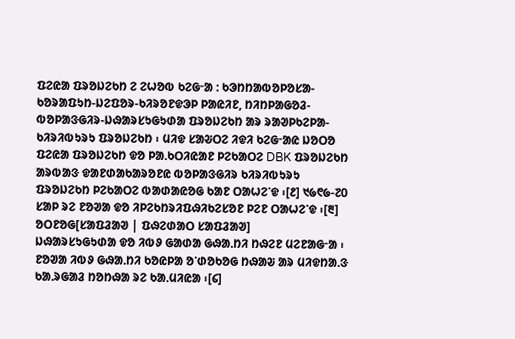ᱯᱮᱭᱟ ᱯᱨᱚᱡᱮᱠᱴ ᱮ ᱮᱦᱚᱵ ᱠᱮᱜᱼᱟ : ᱠᱳᱴᱴᱟᱵᱚᱞᱚᱥᱟ-ᱠᱚᱨᱟᱯᱩᱴ-ᱡᱮᱯᱚᱨ-ᱠᱤᱨᱚᱱᱫᱳᱞ ᱞᱟᱭᱤᱱ, ᱴᱤᱴᱞᱟᱜᱚᱲ-ᱵᱚᱞᱟᱝᱜᱤᱨ-ᱡᱷᱟᱨᱥᱩᱜᱩᱰᱟ ᱯᱨᱚᱡᱮᱠᱴ ᱟᱨ ᱨᱟᱣᱞᱠᱮᱞᱟ-ᱠᱤᱨᱤᱵᱩᱨᱩ ᱯᱨᱚᱡᱮᱠᱴ ᱾ ᱢᱤᱫ ᱥᱟᱶᱛᱮ ᱤᱫᱤ ᱠᱮᱜᱼᱟᱭ ᱡᱚᱛᱚ ᱯᱮᱭᱟ ᱯᱨᱚᱡᱮᱠᱴ ᱫᱚ ᱞᱟᱹᱠᱛᱤᱭᱟᱱ ᱞᱮᱠᱟᱛᱮ DBK ᱯᱨᱚᱡᱮᱠᱴ ᱟᱨᱵᱟᱝ ᱫᱟᱱᱰᱟᱠᱟᱨᱚᱱᱭ ᱵᱚᱞᱟᱝᱜᱤᱨ ᱠᱤᱨᱤᱵᱩᱨᱩ ᱯᱨᱚᱡᱮᱠᱴ ᱞᱮᱠᱟᱛᱮ ᱵᱟᱰᱟᱭᱚᱜ ᱠᱟᱱ ᱛᱟᱦᱮᱸᱫ ᱾[᱒] ᱑᱙᱖᱙-᱗᱐ ᱥᱟᱞ ᱨᱮ ᱱᱚᱣᱟ ᱫᱚ ᱤᱞᱮᱠᱴᱨᱤᱯᱷᱤᱠᱮᱥᱚᱱ ᱞᱮᱱ ᱛᱟᱦᱮᱸᱫ ᱾[᱓]
ᱚᱛᱱᱚᱜ[ᱥᱟᱯᱲᱟᱣ | ᱯᱷᱮᱰᱟᱛ ᱥᱟᱯᱲᱟᱣ]
ᱡᱷᱟᱨᱥᱩᱜᱩᱰᱟ ᱫᱚ ᱤᱵᱽ ᱜᱟᱰᱟ ᱜᱷᱟᱹᱴᱤ ᱴᱷᱮᱱ ᱢᱮᱱᱟᱜᱼᱟ ᱾ ᱱᱚᱣᱟ ᱤᱵᱽ ᱜᱷᱟᱹᱴᱤ ᱠᱚᱭᱞᱟ ᱚᱸᱰᱚᱠᱚᱜ ᱴᱷᱟᱶ ᱟᱨ ᱢᱤᱫᱴᱟᱹᱝ ᱠᱟᱹᱨᱜᱟᱲ ᱴᱚᱴᱷᱟ ᱨᱮ ᱠᱟᱹᱢᱤᱭᱟ ᱾[᱔]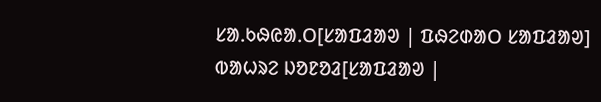ᱥᱟᱹᱠᱷᱭᱟᱹᱛ[ᱥᱟᱯᱲᱟᱣ | ᱯᱷᱮᱰᱟᱛ ᱥᱟᱯᱲᱟᱣ]
ᱵᱟᱦᱨᱮ ᱡᱚᱱᱚᱲ[ᱥᱟᱯᱲᱟᱣ |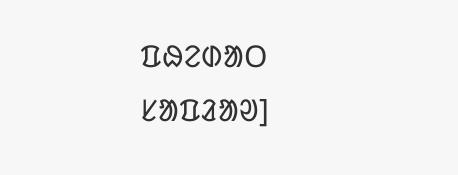ᱯᱷᱮᱰᱟᱛ ᱥᱟᱯᱲᱟᱣ]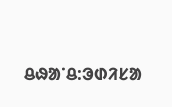ᱪᱷᱟᱸᱪ:ᱳᱰᱤᱥᱟ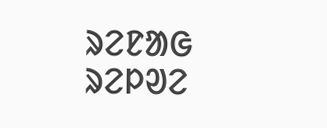ᱨᱮᱱᱟᱜ ᱨᱮᱞᱣᱮ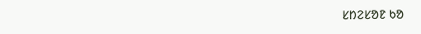ᱥᱴᱮᱥᱚᱱ ᱠᱚ